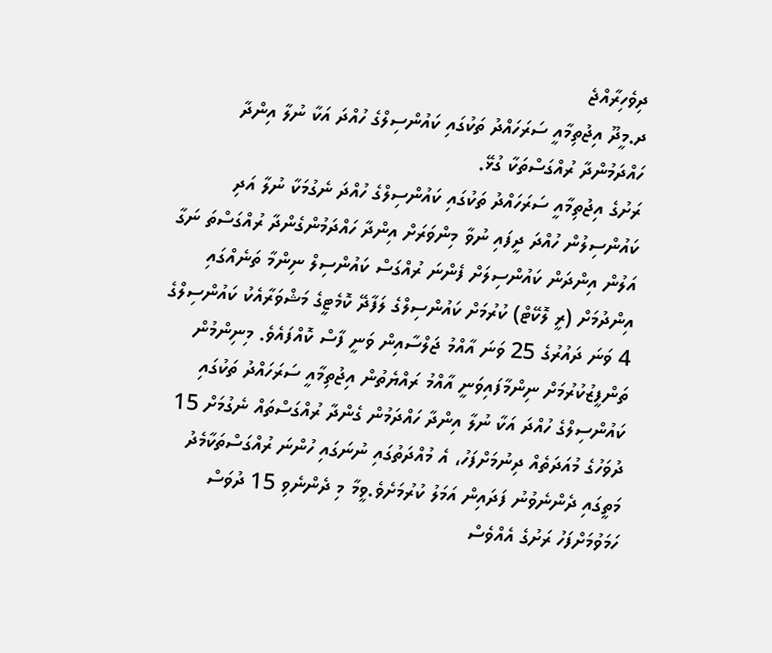ދިވެހިރާއްޖެ
ދ.މީދޫ އިޖުތިމާއީ ސަރަހައްދު ތަކުގައި ކައުންސިލްގެ ހުއްދަ އަކާ ނުލާ އިންދާ ހައްދަމުންދާ ރުއްގަސްތަކާ ގުޅޭ.
ރަށުގެ އިޖުތިމާއީ ސަރަހައްދު ތަކުގައި ކައުންސިލްގެ ހުއްދަ ނެގުމަކާ ނުލާ އަދި ކައުންސިލުން ހުއްދަ ދީފައި ނުވާ މިންވަރަށް އިންދާ ހައްދަމުންގެންދާ ރުއްގަސްތަ ނަގާ އަލުން އިންދަން ކައުންސިލަށް ފެންނަ ރުއްގަސް ކައުންސިލް ނިންމާ ތަނެއްގައި އިންދުމަށް (ރީ ލޮކޭޓް) ކުރުމަށް ކައުންސިލްގެ ލަފާދޭ ކޮމެޓީގެ މަޝްވަރާއެކު ކައުންސިލްގެ 4 ވަނަ ދައުރުގެ 25 ވަނަ އާއްމު ޖަލްސާއިން ވަނީ ފާސް ކޮއްފައެވެ. މިނިންމުން ތަންފީޒުކުރުމަށް ނިންމާފައިވަނީ އާއްމު ރައްޔެތުން އިޖުތިމާއީ ސަރަހައްދު ތަކުގައި ކައުންސިލްގެ ހުއްދަ އަކާ ނުލާ އިންދާ ހައްދަމުން ގެންދާ ރުއްގަސްތައް ނެގުމަށް 15 ދުވަހުގެ މުއަދަތެއް ދިނުމަށްފަހު، އެ މުއްދަތުގައި ނުނަގައި ހުންނަ ރުއްގަސްތަކާމެދު މަތީގައި ދެންނެވުނު ފަދައިން އަމަލު ކުރުމަށެވެ.ވީމާ މި ދެންނެވި 15 ދުވަސް ހަމަވުމަށްފަހު ރަށުގެ އެއްވެސް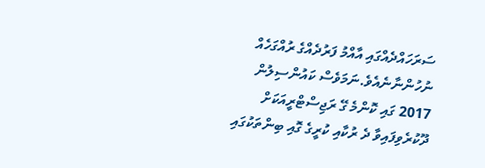ސަރަހައްދެއްގައި އާއްމު ފަރުދެއްގެ ރުއްގަހެއް ނުހުންނާނެއެވެ.ނަމަވެސް ކައުންސިލުން 2017 ގައި ކޮންމެ ގޭ ރަޖިސްޓްރީއަކަށް ދޫކުރެވިފައިވާ ދެ ރުކާއި ކުރީގެ ގޮއި ބިންތަކުގައި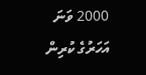2000 ވަނަ އަހަރުގެ ކުރިން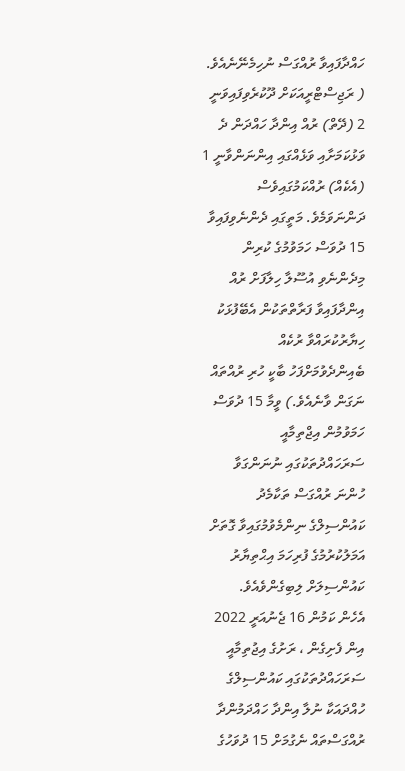ހައްދާފައިވާ ރުއްގަސް ނުހިމެނޭނެއެވެ. ( ރަޖިސްޓްރީއަކަށް ދޫކުރެވިފައިވަނީ 2 (ދޭތް) ރުއް އިންދާ ހައްދަން ދެ ވަޅުކަމަށާއި ވަޅެއްގައި އިންނަންވާނީ 1 (އެކެއް) ރުއްކަމުގައިވެސް ދަންނަވަމެވެ. މަތީގައި ދެންނެވިފައިވާ 15 ދުވަސް ހަމަވުމުގެ ކުރިން މިދެންނެވި އުސޫލާ ހިލާފަށް ރުއް އިންދާފައިވާ ފަރާތްތަކުން އެބޭފުޅަކު ހިޔާރުކުރައްވާ ރުކެއް ބެއިންދެވުމަށްފަހު ބާކީ ހުރި ރުއްތައް ނަގަން ވާނެއެވެ.) ވީމާ 15 ދުވަސް ހަމަވުމުން އިޖްތިމާއީ ސަރަހައްދުތަކުގައި ނުނަންގަވާ ހުންނަ ރުއްގަސް ތަކާމެދު ކައުންސިލްގެ ނިންމެވުމުގައިވާ ގޮތަށް އަމަލުކުރުމުގެ ފުރިހަމަ އިޙްތިޔާރު ކައުންސިލަށް ލިބިގެންވެއެވެ.
އެހެން ކަމުން 16 ޖެނުއަރީ 2022 އިން ފެށިގެން ، ރަށުގެ އިޖުތިމާއީ ސަރަހައްދުތަކުގައި ކައުންސިލްގެ ހުއްދައަކާ ނުލާ އިންދާ ހައްދަމުންދާ ރުއްގަސްތައް ނެގުމަށް 15 ދުވަހުގެ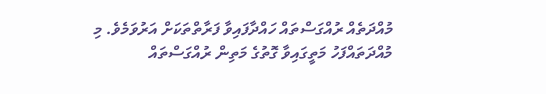މުއްދަތެއް ރުއްގަސްތައް ހައްދާފައިވާ ފަރާތްތަކަށް އަރުވަމެވެ. މި މުއްދަތައްފަހު މަތީގައިވާ ގޮތުގެ މަތިން ރުއްގަސްތައް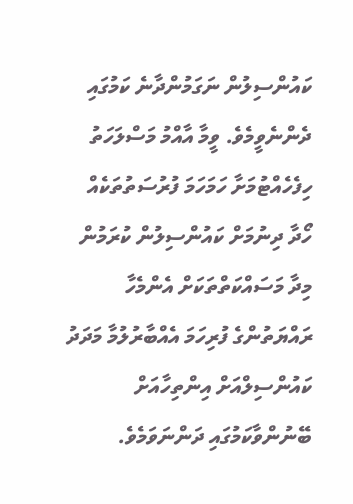ކައުންސިލުން ނަގަމުންދާނެ ކަމުގައި ދެންނެވީމެވެ. ވީމާ އާއްމު މަސްލަހަތު ހިފެހެއްޓުމަށާ ހަމަހަމަ ފުރުސަތުތަކެއް ހޯދާ ދިނުމަށް ކައުންސިލުން ކުރަމުން މިދާ މަސައްކަތްތަކަށް އެންމެހާ ރައްޔަތުންގެ ފުރިހަމަ އެއްބާރުލުމާ މަދަދު ކައުންސިލްއަށް އިންތިހާއަށް ބޭނުންވާކަމުގައި ދަންނަވަމެވެ.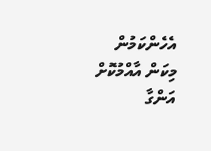އެހެންކަމުން މިކަން އާއްމުކޮށް އަންގާ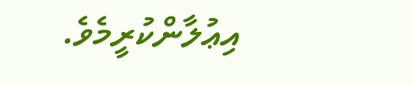އިޢުލާންކުރީމެވެ.